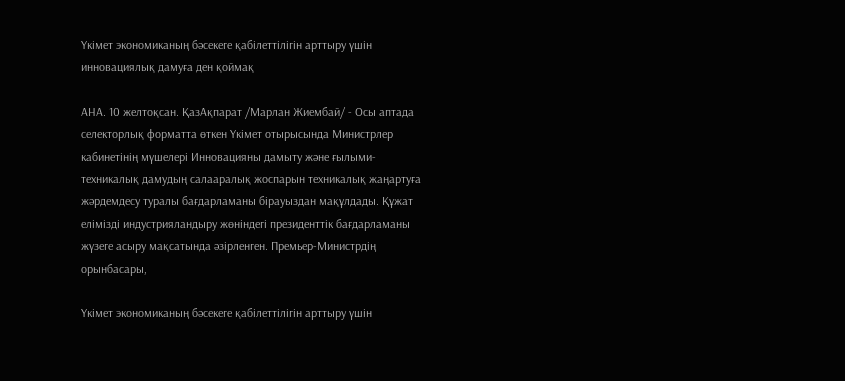Үкімет экономиканың бәсекеге қабілеттілігін арттыру үшін инновациялық дамуға ден қоймақ

АНА. 10 желтоқсан. ҚазАқпарат /Марлан Жиембай/ - Осы аптада селекторлық форматта өткен Үкімет отырысында Министрлер кабинетінің мүшелері Инновацияны дамыту және ғылыми-техникалық дамудың салааралық жоспарын техникалық жаңартуға жәрдемдесу туралы бағдарламаны бірауыздан мақұлдады. Құжат елімізді индустрияландыру жөніндегі президенттік бағдарламаны жүзеге асыру мақсатында әзірленген. Премьер-Министрдің орынбасары,

Үкімет экономиканың бәсекеге қабілеттілігін арттыру үшін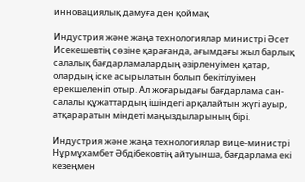инновациялық дамуға ден қоймақ

Индустрия және жаңа технологиялар министрі Әсет Исекешевтің сөзіне қарағанда, ағымдағы жыл барлық салалық бағдарламалардың әзірленуімен қатар, олардың іске асырылатын болып бекітілуімен ерекшеленіп отыр. Ал жоғарыдағы бағдарлама сан-салалы құжаттардың ішіндегі арқалайтын жүгі ауыр, атқараратын міндеті маңыздыларының бірі.

Индустрия және жаңа технологиялар вице-министрі Нұрмұхамбет Әбдібековтің айтуынша, бағдарлама екі кезеңмен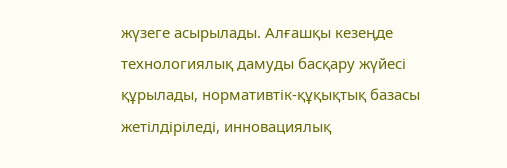жүзеге асырылады. Алғашқы кезеңде технологиялық дамуды басқару жүйесі құрылады, нормативтік-құқықтық базасы жетілдіріледі, инновациялық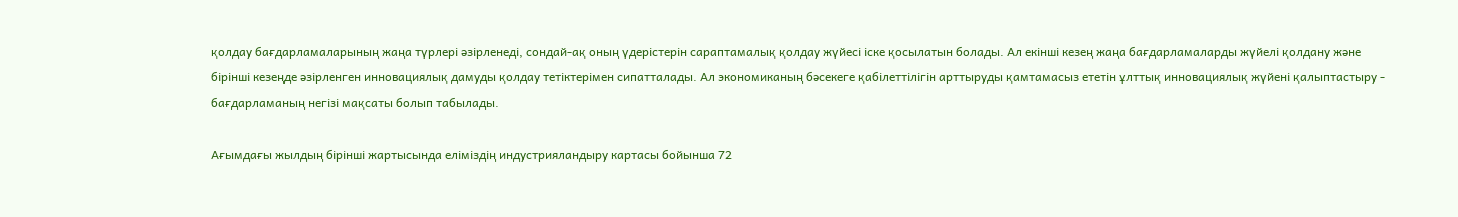қолдау бағдарламаларының жаңа түрлері әзірленеді, сондай-ақ оның үдерістерін сараптамалық қолдау жүйесі іске қосылатын болады. Ал екінші кезең жаңа бағдарламаларды жүйелі қолдану және бірінші кезеңде әзірленген инновациялық дамуды қолдау тетіктерімен сипатталады. Ал экономиканың бәсекеге қабілеттілігін арттыруды қамтамасыз ететін ұлттық инновациялық жүйені қалыптастыру - бағдарламаның негізі мақсаты болып табылады.

Ағымдағы жылдың бірінші жартысында еліміздің индустрияландыру картасы бойынша 72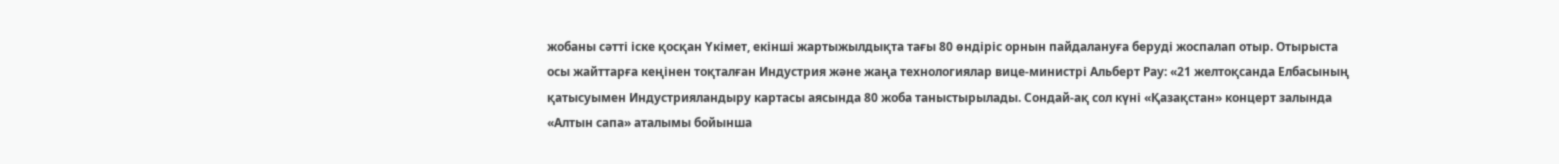жобаны сәтті іске қосқан Үкімет, екінші жартыжылдықта тағы 80 өндіріс орнын пайдалануға беруді жоспалап отыр. Отырыста осы жайттарға кеңінен тоқталған Индустрия және жаңа технологиялар вице-министрі Альберт Рау: «21 желтоқсанда Елбасының қатысуымен Индустрияландыру картасы аясында 80 жоба таныстырылады. Сондай-ақ сол күні «Қазақстан» концерт залында «Алтын сапа» аталымы бойынша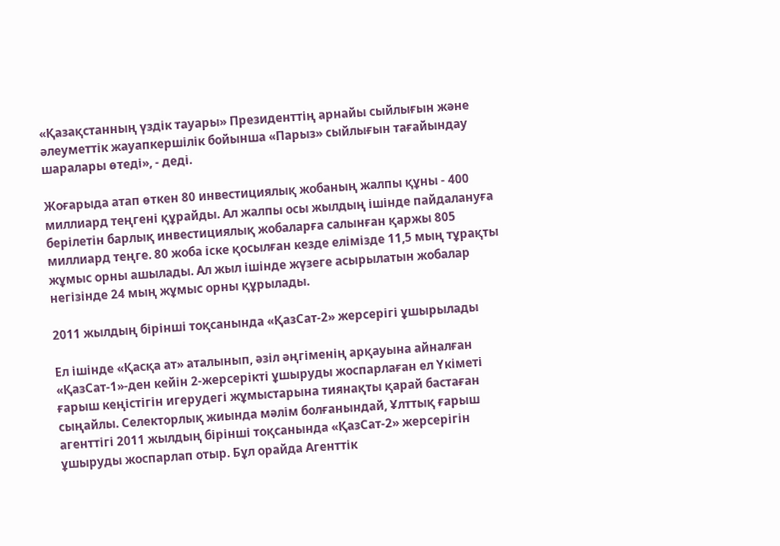«Қазақстанның үздік тауары» Президенттің арнайы сыйлығын және әлеуметтік жауапкершілік бойынша «Парыз» сыйлығын тағайындау шаралары өтеді», - деді.

Жоғарыда атап өткен 80 инвестициялық жобаның жалпы құны - 400 миллиард теңгені құрайды. Ал жалпы осы жылдың ішінде пайдалануға берілетін барлық инвестициялық жобаларға салынған қаржы 805 миллиард теңге. 80 жоба іске қосылған кезде елімізде 11,5 мың тұрақты жұмыс орны ашылады. Ал жыл ішінде жүзеге асырылатын жобалар негізінде 24 мың жұмыс орны құрылады.

2011 жылдың бірінші тоқсанында «ҚазСат-2» жерсерігі ұшырылады

Ел ішінде «Қасқа ат» аталынып, әзіл әңгіменің арқауына айналған «ҚазСат-1»-ден кейін 2-жерсерікті ұшыруды жоспарлаған ел Үкіметі ғарыш кеңістігін игерудегі жұмыстарына тиянақты қарай бастаған сыңайлы. Селекторлық жиында мәлім болғанындай, Ұлттық ғарыш агенттігі 2011 жылдың бірінші тоқсанында «ҚазСат-2» жерсерігін ұшыруды жоспарлап отыр. Бұл орайда Агенттік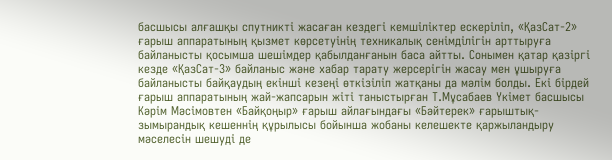басшысы алғашқы спутникті жасаған кездегі кемшіліктер ескеріліп, «ҚазСат-2» ғарыш аппаратының қызмет көрсетуінің техникалық сенімділігін арттыруға байланысты қосымша шешімдер қабылданғанын баса айтты. Сонымен қатар қазіргі кезде «ҚазСат-3» байланыс және хабар тарату жерсерігін жасау мен ұшыруға байланысты байқаудың екінші кезеңі өткізіліп жатқаны да мәлім болды. Екі бірдей ғарыш аппаратының жай-жапсарын жіті таныстырған Т.Мұсабаев Үкімет басшысы Кәрім Мәсімовтен «Байқоңыр» ғарыш айлағындағы «Бәйтерек» ғарыштық- зымырандық кешеннің құрылысы бойынша жобаны келешекте қаржыландыру мәселесін шешуді де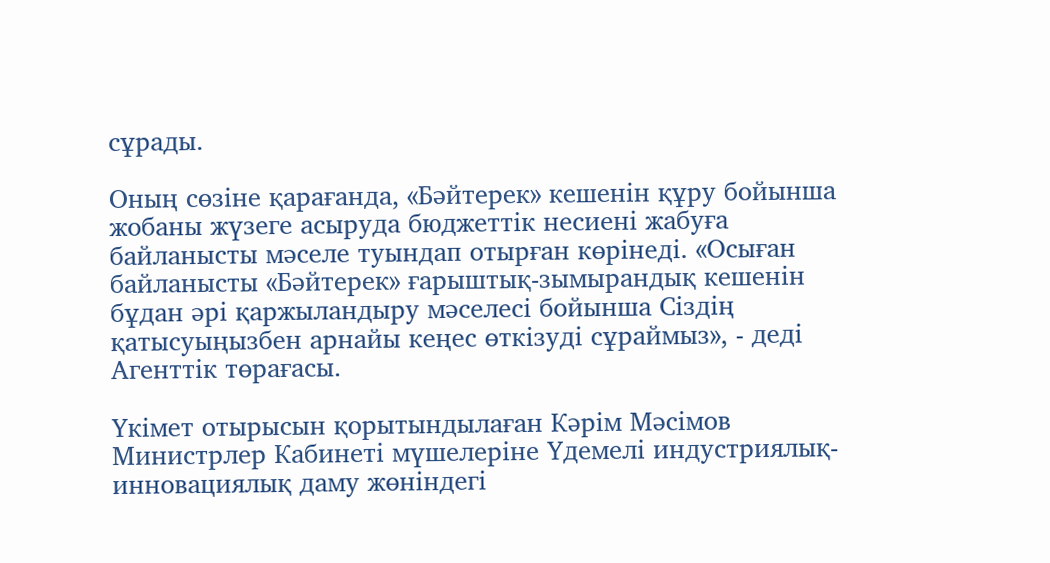сұрады.

Оның сөзіне қарағанда, «Бәйтерек» кешенін құру бойынша жобаны жүзеге асыруда бюджеттік несиені жабуға байланысты мәселе туындап отырған көрінеді. «Осыған байланысты «Бәйтерек» ғарыштық-зымырандық кешенін бұдан әрі қаржыландыру мәселесі бойынша Сіздің қатысуыңызбен арнайы кеңес өткізуді сұраймыз», - деді Агенттік төрағасы.

Үкімет отырысын қорытындылаған Кәрім Мәсімов Министрлер Кабинеті мүшелеріне Үдемелі индустриялық-инновациялық даму жөніндегі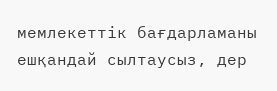мемлекеттік бағдарламаны ешқандай сылтаусыз, дер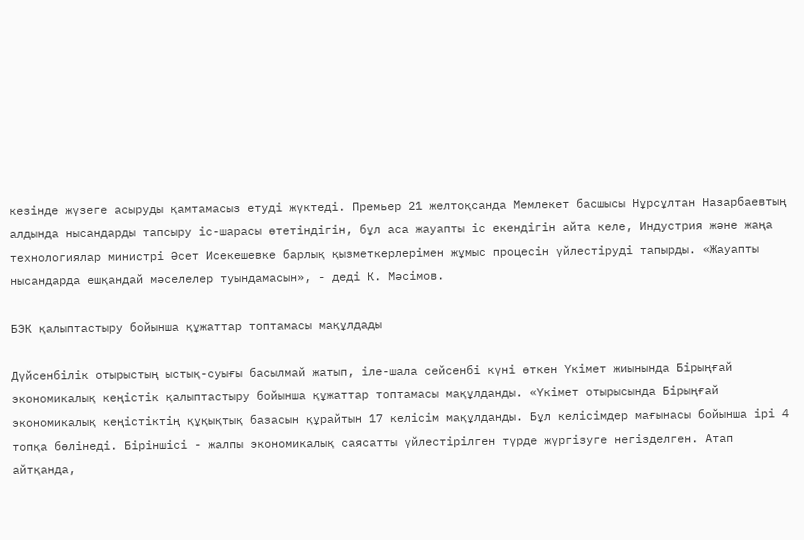кезінде жүзеге асыруды қамтамасыз етуді жүктеді. Премьер 21 желтоқсанда Мемлекет басшысы Нұрсұлтан Назарбаевтың алдында нысандарды тапсыру іс-шарасы өтетіндігін, бұл аса жауапты іс екендігін айта келе, Индустрия және жаңа технологиялар министрі Әсет Исекешевке барлық қызметкерлерімен жұмыс процесін үйлестіруді тапырды. «Жауапты нысандарда ешқандай мәселелер туындамасын», - деді К. Мәсімов.

БЭК қалыптастыру бойынша құжаттар топтамасы мақұлдады

Дүйсенбілік отырыстың ыстық-суығы басылмай жатып, іле-шала сейсенбі күні өткен Үкімет жиынында Бірыңғай экономикалық кеңістік қалыптастыру бойынша құжаттар топтамасы мақұлданды. «Үкімет отырысында Бірыңғай экономикалық кеңістіктің құқықтық базасын құрайтын 17 келісім мақұлданды. Бұл келісімдер мағынасы бойынша ірі 4 топқа бөлінеді. Біріншісі - жалпы экономикалық саясатты үйлестірілген түрде жүргізуге негізделген. Атап айтқанда,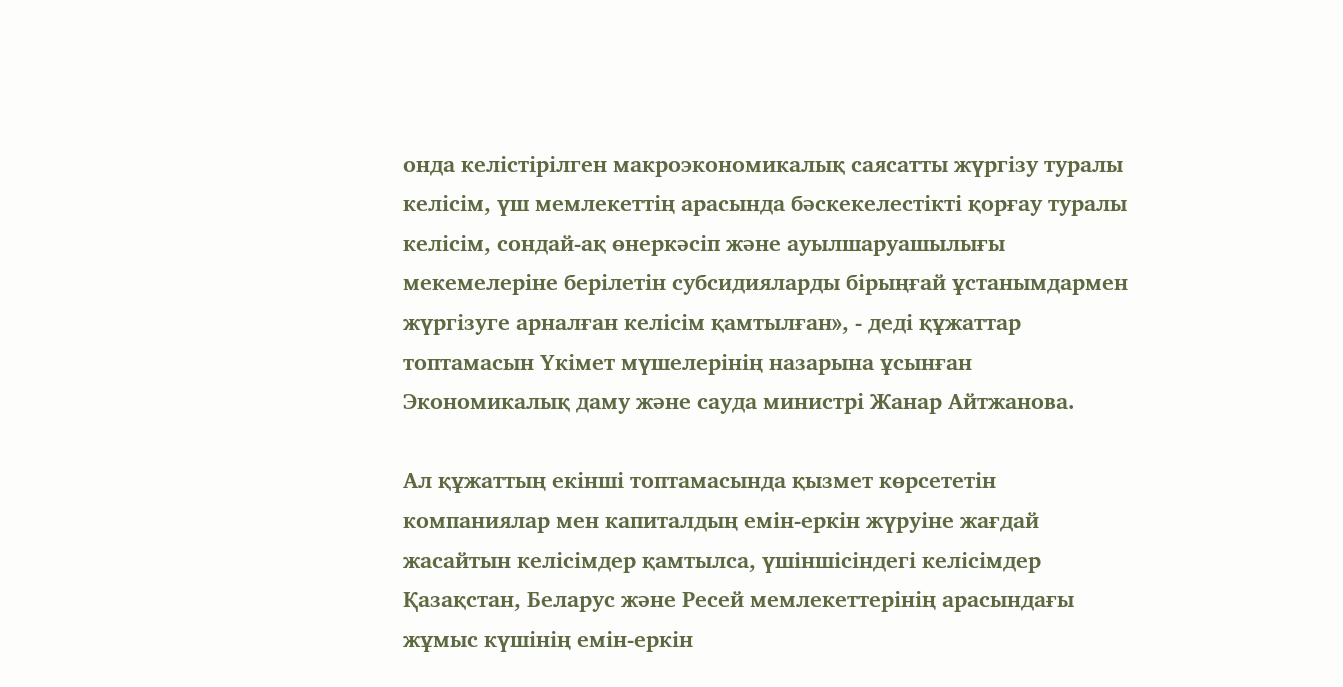онда келістірілген макроэкономикалық саясатты жүргізу туралы келісім, үш мемлекеттің арасында бәскекелестікті қорғау туралы келісім, сондай-ақ өнеркәсіп және ауылшаруашылығы мекемелеріне берілетін субсидияларды бірыңғай ұстанымдармен жүргізуге арналған келісім қамтылған», - деді құжаттар топтамасын Үкімет мүшелерінің назарына ұсынған Экономикалық даму және сауда министрі Жанар Айтжанова.

Ал құжаттың екінші топтамасында қызмет көрсететін компаниялар мен капиталдың емін-еркін жүруіне жағдай жасайтын келісімдер қамтылса, үшіншісіндегі келісімдер Қазақстан, Беларус және Ресей мемлекеттерінің арасындағы жұмыс күшінің емін-еркін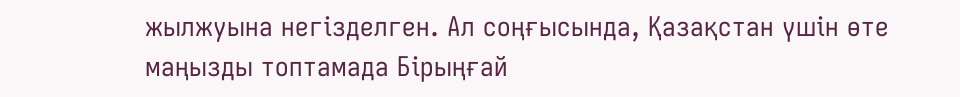жылжуына негізделген. Ал соңғысында, Қазақстан үшін өте маңызды топтамада Бірыңғай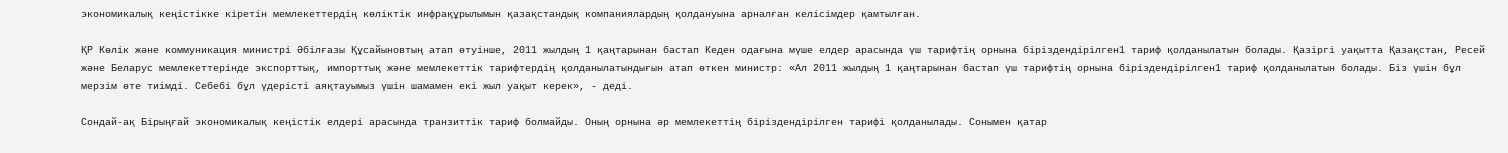экономикалық кеңістікке кіретін мемлекеттердің көліктік инфрақұрылымын қазақстандық компаниялардың қолдануына арналған келісімдер қамтылған.

ҚР Көлік және коммуникация министрі Әбілғазы Құсайыновтың атап өтуінше, 2011 жылдың 1 қаңтарынан бастап Кеден одағына мүше елдер арасында үш тарифтің орнына біріздендірілген1 тариф қолданылатын болады. Қазіргі уақытта Қазақстан, Ресей және Беларус мемлекеттерінде экспорттық, импорттық және мемлекеттік тарифтердің қолданылатындығын атап өткен министр: «Ал 2011 жылдың 1 қаңтарынан бастап үш тарифтің орнына біріздендірілген1 тариф қолданылатын болады. Біз үшін бұл мерзім өте тиімді. Себебі бұл үдерісті аяқтауымыз үшін шамамен екі жыл уақыт керек», - деді.

Сондай-ақ Бірыңғай экономикалық кеңістік елдері арасында транзиттік тариф болмайды. Оның орнына әр мемлекеттің біріздендірілген тарифі қолданылады. Сонымен қатар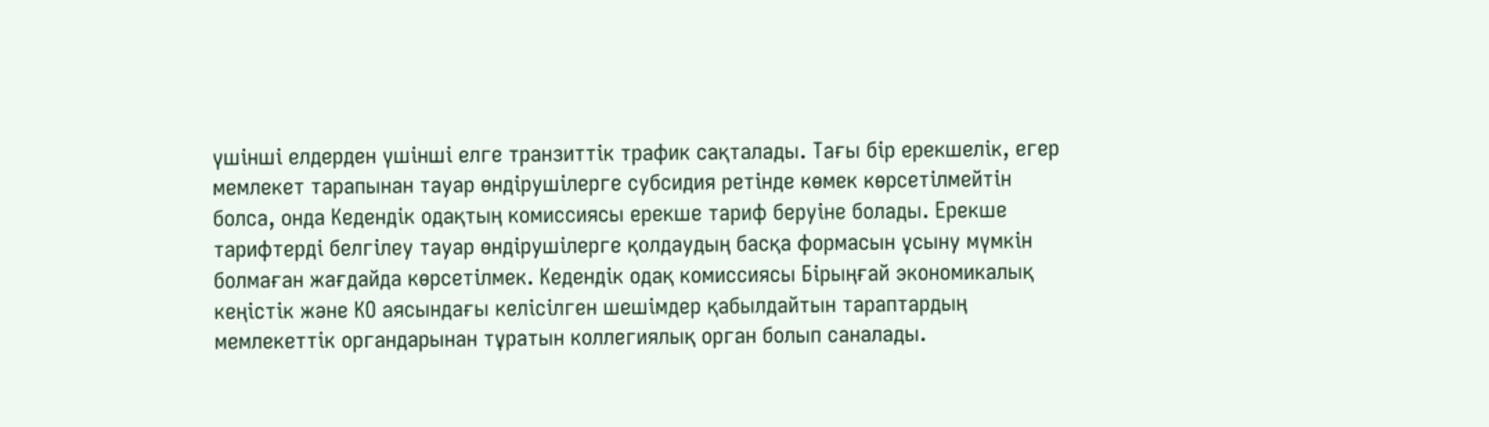үшінші елдерден үшінші елге транзиттік трафик сақталады. Тағы бір ерекшелік, егер мемлекет тарапынан тауар өндірушілерге субсидия ретінде көмек көрсетілмейтін болса, онда Кедендік одақтың комиссиясы ерекше тариф беруіне болады. Ерекше тарифтерді белгілеу тауар өндірушілерге қолдаудың басқа формасын ұсыну мүмкін болмаған жағдайда көрсетілмек. Кедендік одақ комиссиясы Бірыңғай экономикалық кеңістік және КО аясындағы келісілген шешімдер қабылдайтын тараптардың мемлекеттік органдарынан тұратын коллегиялық орган болып саналады.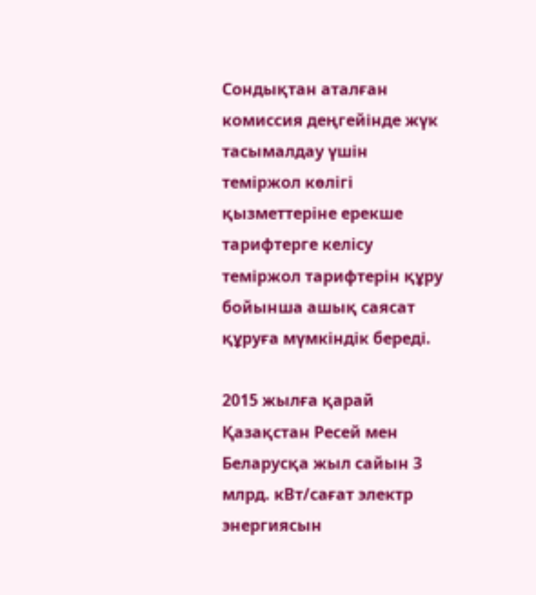Сондықтан аталған комиссия деңгейінде жүк тасымалдау үшін теміржол көлігі қызметтеріне ерекше тарифтерге келісу теміржол тарифтерін құру бойынша ашық саясат құруға мүмкіндік береді.

2015 жылға қарай Қазақстан Ресей мен Беларусқа жыл сайын 3 млрд. кВт/сағат электр энергиясын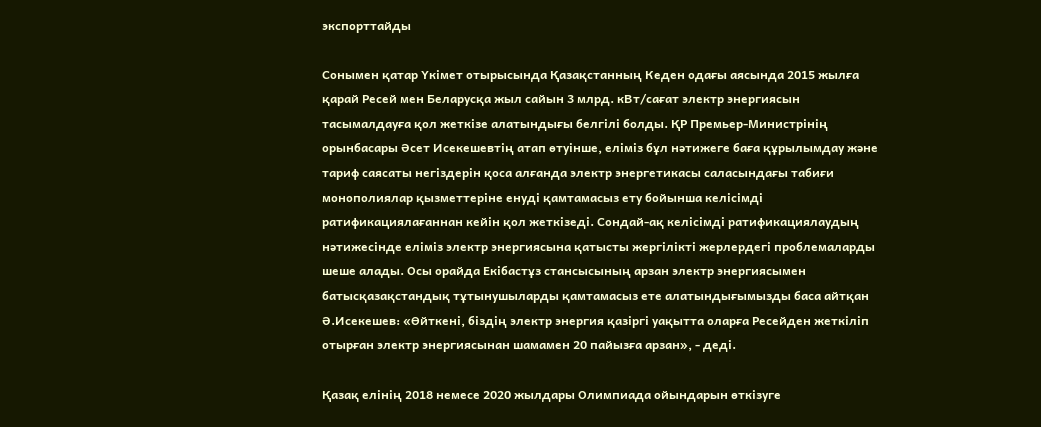экспорттайды

Сонымен қатар Үкімет отырысында Қазақстанның Кеден одағы аясында 2015 жылға қарай Ресей мен Беларусқа жыл сайын 3 млрд. кВт/сағат электр энергиясын тасымалдауға қол жеткізе алатындығы белгілі болды. ҚР Премьер-Министрінің орынбасары Әсет Исекешевтің атап өтуінше, еліміз бұл нәтижеге баға құрылымдау және тариф саясаты негіздерін қоса алғанда электр энергетикасы саласындағы табиғи монополиялар қызметтеріне енуді қамтамасыз ету бойынша келісімді ратификациялағаннан кейін қол жеткізеді. Сондай-ақ келісімді ратификациялаудың нәтижесінде еліміз электр энергиясына қатысты жергілікті жерлердегі проблемаларды шеше алады. Осы орайда Екібастұз стансысының арзан электр энергиясымен батысқазақстандық тұтынушыларды қамтамасыз ете алатындығымызды баса айтқан Ә.Исекешев: «Өйткені, біздің электр энергия қазіргі уақытта оларға Ресейден жеткіліп отырған электр энергиясынан шамамен 20 пайызға арзан», - деді.

Қазақ елінің 2018 немесе 2020 жылдары Олимпиада ойындарын өткізуге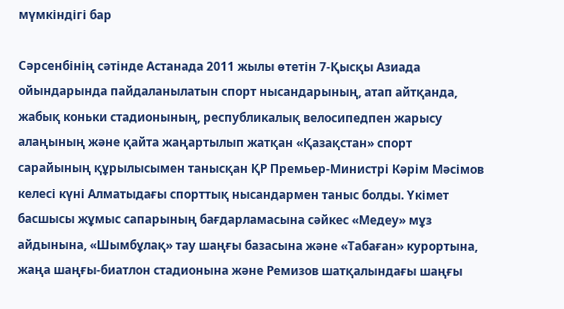мүмкіндігі бар

Сәрсенбінің сәтінде Астанада 2011 жылы өтетін 7-Қысқы Азиада ойындарында пайдаланылатын спорт нысандарының, атап айтқанда, жабық коньки стадионының, республикалық велосипедпен жарысу алаңының және қайта жаңартылып жатқан «Қазақстан» спорт сарайының құрылысымен танысқан ҚР Премьер-Министрі Кәрім Мәсімов келесі күні Алматыдағы спорттық нысандармен таныс болды. Үкімет басшысы жұмыс сапарының бағдарламасына сәйкес «Медеу» мұз айдынына, «Шымбұлақ» тау шаңғы базасына және «Табаған» курортына, жаңа шаңғы-биатлон стадионына және Ремизов шатқалындағы шаңғы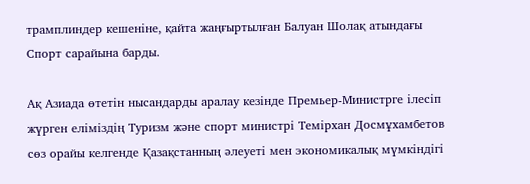трамплиндер кешеніне, қайта жаңғыртылған Балуан Шолақ атындағы Спорт сарайына барды.

Ақ Азиада өтетін нысандарды аралау кезінде Премьер-Министрге ілесіп жүрген еліміздің Туризм және спорт министрі Темірхан Досмұхамбетов сөз орайы келгенде Қазақстанның әлеуеті мен экономикалық мүмкіндігі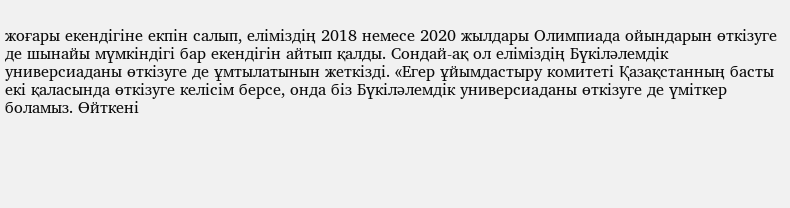жоғары екендігіне екпін салып, еліміздің 2018 немесе 2020 жылдары Олимпиада ойындарын өткізуге де шынайы мүмкіндігі бар екендігін айтып қалды. Сондай-ақ ол еліміздің Бүкіләлемдік универсиаданы өткізуге де ұмтылатынын жеткізді. «Егер ұйымдастыру комитеті Қазақстанның басты екі қаласында өткізуге келісім берсе, онда біз Бүкіләлемдік универсиаданы өткізуге де үміткер боламыз. Өйткені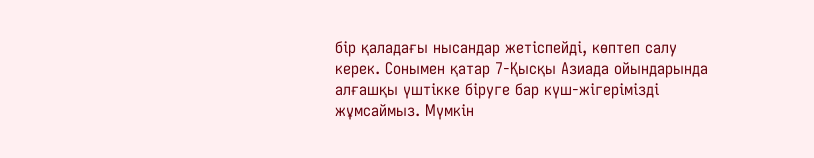бір қаладағы нысандар жетіспейді, көптеп салу керек. Сонымен қатар 7-Қысқы Азиада ойындарында алғашқы үштікке біруге бар күш-жігерімізді жұмсаймыз. Мүмкін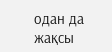одан да жақсы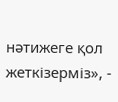нәтижеге қол жеткізерміз», -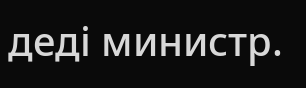деді министр.